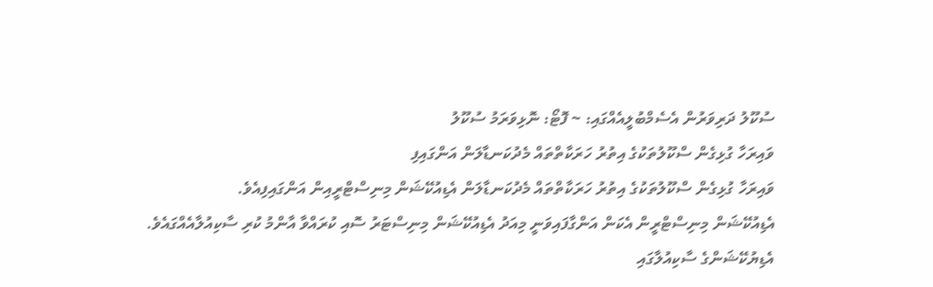ސުކޫލު ދަރިވަރުން އެސެމްބުލީއެއްގައި: ~ ފޮޓޯ: ނޮޅިވަރަމު ސުކޫލު
ވައިރަހާ ގުޅިގެން ސްކޫލުތަކުގެ އިތުރު ހަރަކާތްތައް މެދުކަނޑާލަން އަންގައިފި
ވައިރަހާ ގުޅިގެން ސްކޫލުތަކުގެ އިތުރު ހަރަކާތްތައް މެދުކަނޑާލަން އެޑިއުކޭޝަން މިނިސްޓްރީއިން އަންގައިފިއެވެ.
އެޑިއުކޭޝަން މިނިސްޓްރީން އެކަން އަންގާފައިވަނީ މިއަދު އެޑިއުކޭޝަން މިނިސްޓަރު ސޮއި ކުރައްވާ އާންމު ކުރި ސާކިއުލާއެއްގައެވެ.
އެޑިޔުކޭޝަންގެ ސާކިއުލާގައި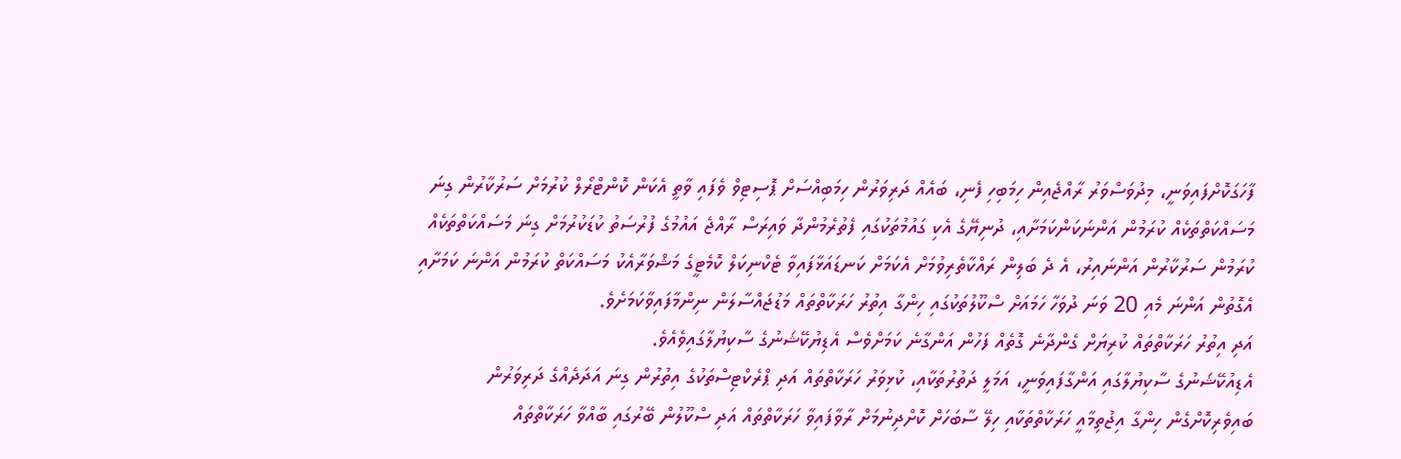ފާހަގަކޮށްފައިވަނީ، މިދުވަސްވަރު ރާއްޖެއިން ހިމަބިހި ފެނި، ބައެއް ދަރިވަރުން ހިމަބިއްސަށް ޕޮސިޓިވް ވެފައި ވާތީ އެކަން ކޮންޓްރޯލް ކުރުމަށް ސަރުކާރުން ގިނަ މަސައްކަތްތަކެއް ކުރަމުން އަންނަކަންކަމަށާއި، ދުނިޔޭގެ އެކި ގައުމުތަކުގައި ފެތުރެމުންދާ ވައިރަސް ރާއްޖެ އައުމުގެ ފުރުސަތު ކުޑަކުރުމަށް ގިނަ މަސައްކަތްތަކެއް ކުރަމުން ސަރުކާރުން އަންނައިރު، އެ ދެ ބަލިން ރައްކާތެރިވުމަށް އެކަމަށް ކަނޑައަޅާފައިވާ ޓެކްނިކަލް ކޮމެޓީގެ މަޝްވަރާއެކު މަސައްކަތް ކުރަމުން އަންނަ ކަމަށާއި އެގޮތުން އަންނަ މެއި 20 ވަނަ ދުވަހާ ހަމައަށް ސްކޫލުތަކުގައި ހިންގާ އިތުރު ހަރަކާތްތައް މަޑުޖައްސާލަން ނިންމާފައިވާކަމަށެވެ.
އަދި އިތުރު ހަރަކާތްތައް ކުރިޔަށް ގެންދާނެ ގޮތެއް ފަހުން އަންގާނެ ކަމަށްވެސް އެޑިޔުކޭޝަނުގެ ސާކިޔުލާގައިވެއެވެ.
އެޑިއުކޭޝަނުގެ ސާކިޔުލާގައި އަންގާފައިވަނީ، އަމަލީ ދަތުރުތަކާއި، ކުޅިވަރު ހަރަކާތްތައް އަދި ޕްރެކްޓިސްތަކުގެ އިތުރުން ގިނަ އަދަދެއްގެ ދަރިވަރުން ބައިވެރިކޮށްގެން ހިންގާ އިޖުތިމާއީ ހަރަކާތްތަކާއި ހިލޭ ސާބަހަށް ކޮށްދިނުމަށް ރާވާފައިވާ ހަރަކާތްތައް އަދި ސްކޫލުން ބޭރުގައި ބާއްވާ ހަރަކާތްތައް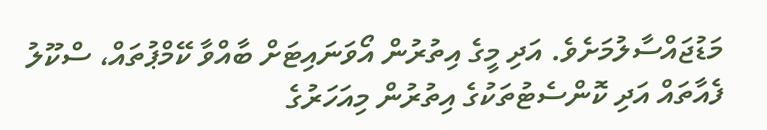މަޑުޖައްސާލުމަށެވެ. އަދި މީގެ އިތުރުން އޯވަނައިޓަށް ބާއްވާ ކޭމްޕުތައް، ސްކޫލު ފެއާތައް އަދި ކޮންސެޓުތަކުގެ އިތުރުން މިއަހަރުގެ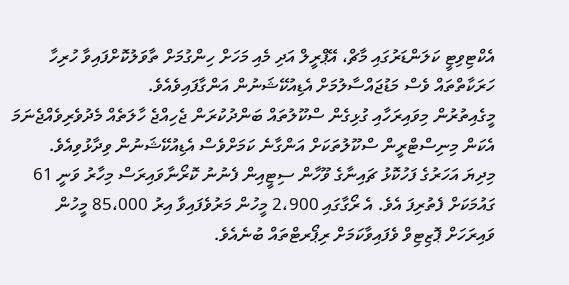އެކްޓިވިޓީ ކަލަންޑަރުގައި މާޗް، އޭޕްރީލް އަދި މެއި މަހަށް ހިންގުމަށް ތާވަލުކޮށްފައިވާ ހުރިހާ ހަރަކާތްތައް ވެސް މަޑުޖައްސާލުމަށް އެޑިއުކޭޝަނުން އަންގާފައިވެއެވެ.
މީގެއިތުރުން މިވައިރަހާއި ގުޅިގެން ސްކޫލުތައް ބަންދުކުރަން ޖެހިއްޖެ ހާލަތެއް މެދުވެރިވެއްޖެނަމަ އެކަން މިނިސްޓްރީން ސްކޫލުތަކަށް އަންގާނެ ކަމަށްވެސް އެޑިއުކޭޝަނުން ވިދާޅުވިއެވެ.
މިދިޔަ އަހަރުގެ ފަހުކޮޅު ޗައިނާގެ ވޫހާން ސިޓީއިން ފެނުނު ކޮރޯނާވައިރަސް މިހާރު ވަނީ 61 ގައުމަކަށް ފެތުރިފަ އެވެ. އެ ރޯގާގައި 2،900 މީހުން މަރުވެފައިވާ އިރު 85،000 މީހުން ވައިރަހަށް ޕޮޒިޓިވް ވެފައިވާކަމަށް ރިޕޯރޓްތައް ބުނެއެވެ.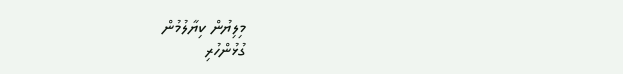މިލިޔުން ކިޔާލުމުން
ގުޅުންހުރި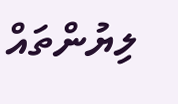ލިޔުންތައް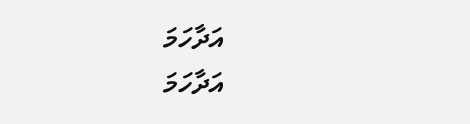އަދާހަމަ
އަދާހަމަ